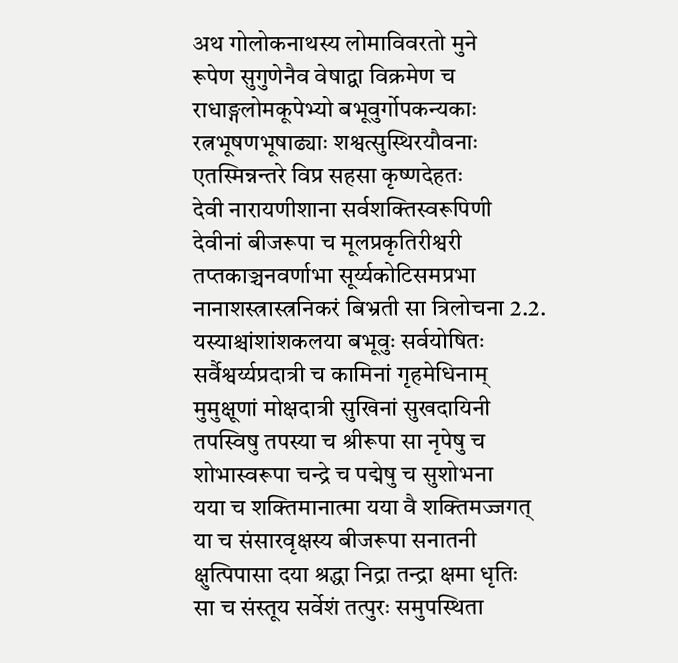अथ गोलोकनाथस्य लोमाविवरतो मुने
रूपेण सुगुणेनैव वेषाद्वा विक्रमेण च
राधाङ्गलोमकूपेभ्यो बभूवुर्गोपकन्यकाः
रत्नभूषणभूषाढ्याः शश्वत्सुस्थिरयौवनाः
एतस्मिन्नन्तरे विप्र सहसा कृष्णदेहतः
देवी नारायणीशाना सर्वशक्तिस्वरूपिणी
देवीनां बीजरूपा च मूलप्रकृतिरीश्वरी
तप्तकाञ्चनवर्णाभा सूर्य्यकोटिसमप्रभा
नानाशस्त्रास्त्रनिकरं बिभ्रती सा त्रिलोचना 2.2.
यस्याश्चांशांशकलया बभूवुः सर्वयोषितः
सर्वैश्वर्य्यप्रदात्री च कामिनां गृहमेधिनाम्
मुमुक्षूणां मोक्षदात्री सुखिनां सुखदायिनी
तपस्विषु तपस्या च श्रीरूपा सा नृपेषु च
शोभास्वरूपा चन्द्रे च पद्मेषु च सुशोभना
यया च शक्तिमानात्मा यया वै शक्तिमज्जगत्
या च संसारवृक्षस्य बीजरूपा सनातनी
क्षुत्पिपासा दया श्रद्धा निद्रा तन्द्रा क्षमा धृतिः
सा च संस्तूय सर्वेशं तत्पुरः समुपस्थिता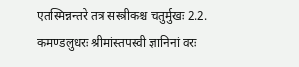एतस्मिन्नन्तरे तत्र सस्त्रीकश्च चतुर्मुखः 2.2.
कमण्डलुधरः श्रीमांस्तपस्वी ज्ञानिनां वरः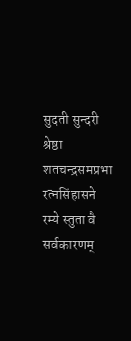सुदती सुन्दरी श्रेष्ठा शतचन्द्रसमप्रभा
रत्नसिंहासने रम्ये स्तुता वै सर्वकारणम्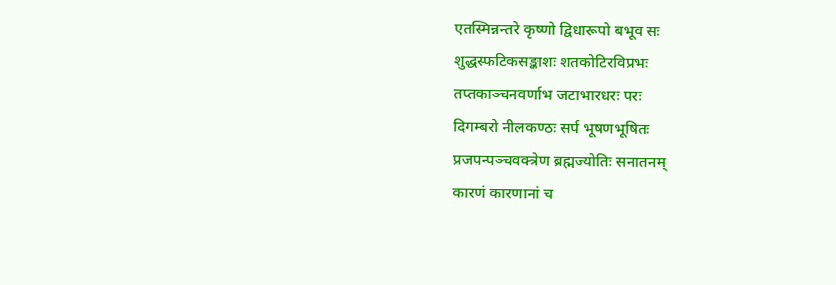एतस्मिन्नन्तरे कृष्णो द्विधारूपो बभूव सः
शुद्धस्फटिकसङ्काशः शतकोटिरविप्रभः
तप्तकाञ्चनवर्णाभ जटाभारधरः परः
दिगम्बरो नीलकण्ठः सर्प भूषणभूषितः
प्रजपन्पञ्चवक्त्रेण ब्रह्मज्योतिः सनातनम्
कारणं कारणानां च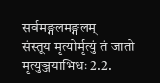सर्वमङ्गलमङ्गलम्
संस्तूय मृत्योर्मृत्युं तं जातो मृत्युञ्जयाभिधः 2.2.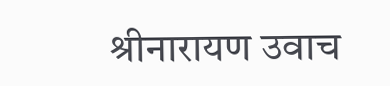श्रीनारायण उवाच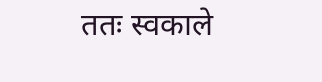ततः स्वकाले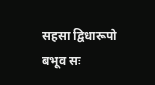सहसा द्विधारूपो बभूव सः